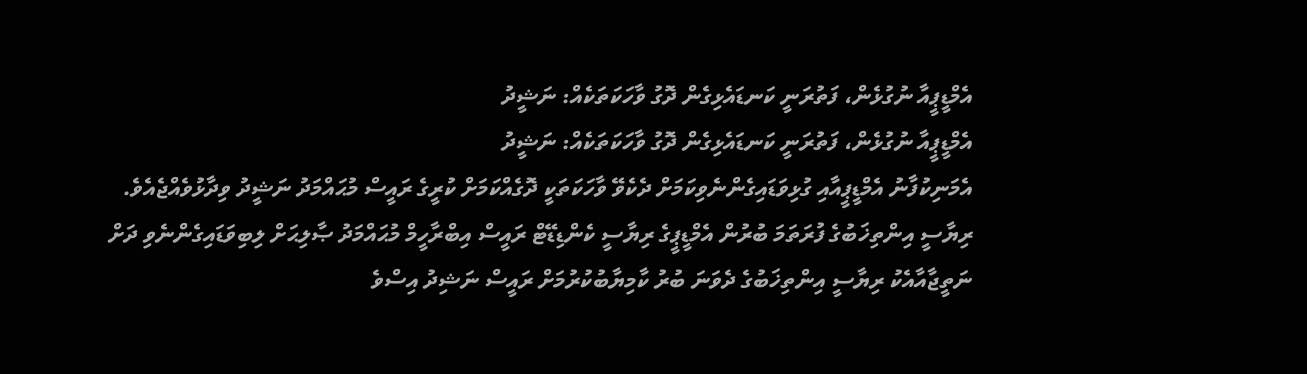އެމްޑީޕީއާ ނުގުޅެން، ފަތުރަނީ ކަނޑައެޅިގެން ދޮގު ވާހަކަތަކެއް: ނަޝީދު
އެމްޑީޕީއާ ނުގުޅެން، ފަތުރަނީ ކަނޑައެޅިގެން ދޮގު ވާހަކަތަކެއް: ނަޝީދު
އެމަނިކުފާނު އެމްޑީޕީއާއި ގުޅިވަޑައިގެންނެވިކަމަށް ދެކެވޭ ވާހަކަތަކީ ދޮގެއްކަމަށް ކުރީގެ ރައީސް މުޙައްމަދު ނަޝީދު ވިދާޅުވެއްޖެއެވެ.
ރިޔާސީ އިންތިޚަބުގެ ފުރަތަމަ ބުރުން އެމްޑީޕީގެ ރިޔާސީ ކެންޑިޑޭޓް ރައީސް އިބްރާހީމް މުޙައްމަދު ޞާލިޙަށް ލިބިވަޑައިގެންނެވި ދަށް ނަތީޖާއާއެކު ރިޔާސީ އިންތިޚަބުގެ ދެވަނަ ބުރު ކާމިޔާބުކުރުމަށް ރައީސް ނަޝިދު އިސްވެ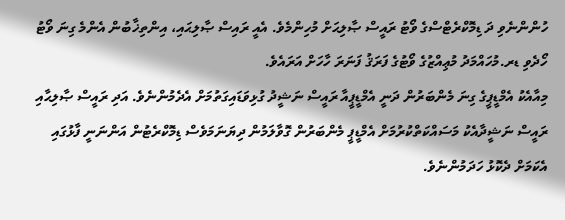ހުންންނެވި ދަ ޑިމޮކްރެޓްސްގެ ވޯޓު ރައީސް ޞާލިޙަށް މުހިންމެވެ. އެއީ ރައިސް ޞާލިޙައި، އިންތިޚާބުން އެންމެ ގިނަ ވޯޓު ހޯދެވި ޑރ.މުހައްމަދު މުޢިއްޒުގެ ވޯޓުގެ ފަރަޤު ފަނަރަ ހާހަށް އަރައެވެ.
މިއާއެކު އެމްޑީޕީގެ ގިނަ މެންބަރުން ދަނީ އެމްޑީޕީއާ ރައީސް ނަޝީދު ގުޅިވަޑައިގަތުމަށް އެދެމުންނެވެ. އަދި ރައީސް ޞާލިޙާއި ރައީސް ނަޝީދާއެކު މަސައްކަތްކުރުމަށް އެމްޑީޕީ މެންބަރުން ގޮވާލަމުން ދިޔަނަމަވެސް ޑިމޮކްރެޓުން އަންނަނީ ފާޅުގައި އެކަމަށް ދެކޮޅު ހަދަމުންނެވެ.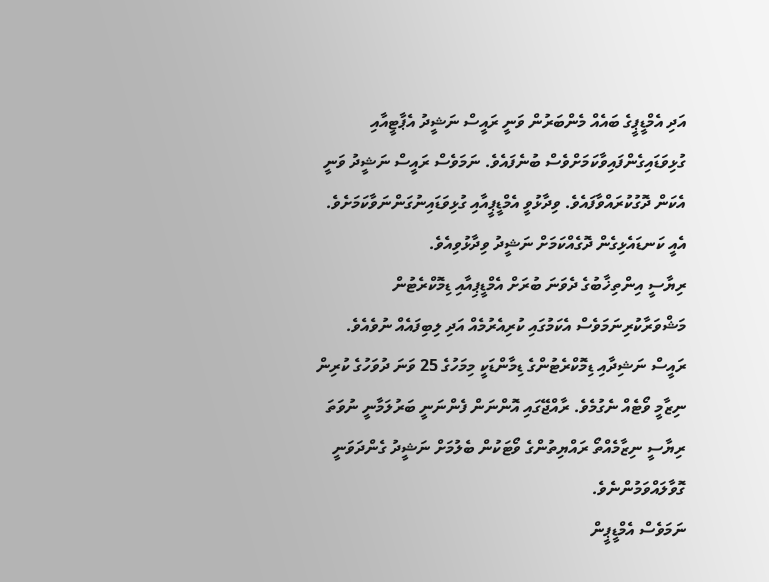އަދި އެމްޑީޕީގެ ބައެއް މެންބަރުން ވަނީ ރައީސް ނަޝީދު އެޕާޓީއާއި ގުޅިވަޑައިގެންފައިވާކަމަށްވެސް ބުނެފައެވެ. ނަމަވެސް ރައީސް ނަޝީދު ވަނީ އެކަން ދޮގުކުރައްވާފައެވެ. ވިދާޅުވީ އެމްޑީޕީއާއި ގުޅިވަޑައިނުގަންނަވާކަމަށެވެ. އެއީ ކަނޑައެޅިގެން ދޮގެއްކަމަށް ނަޝީދު ވިދާޅުވިއެވެ.
ރިޔާސީ އިންތިޚާބުގެ ދެވަނަ ބުރަށް އެމްޑީޕިއާއި ޑިމޮކްރެޓުން މަޝްވަރާކުރިނަމަވެސް އެކަމުގައި ކުރިއެރުމެއް އަދި ލިބިފައެއް ނުވެއެވެ. ރައީސް ނަޝިދާއި ޑިމޮކްރެޓުންގެ ޑިމާންޑަކީ މިމަހުގެ 25 ވަނަ ދުވަހުގެ ކުރިން ނިޒާމީ ވޯޓެއް ނެގުމެވެ. ރާއްޖޭގައި އޮންނަން ފެންނަނީ ބަރުލަމާނީ ނުވަތަ ރިޔާސީ ނިޒާމެއްތޯ ރައްޔިތުންގެ ވޯޓަކުން ބެލުމަށް ނަޝީދު ގެންދަވަނީ ގޮވާލައްވަމުންނެވެ.
ނަމަވެސް އެމްޑީޕީން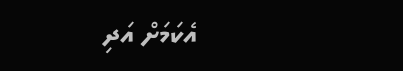އެކަމަށް އަދި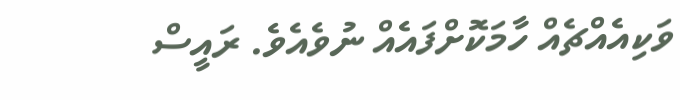ވަކިއެއްޗެއް ހާމަކޮށްފައެއް ނުވެއެވެ. ރައީސް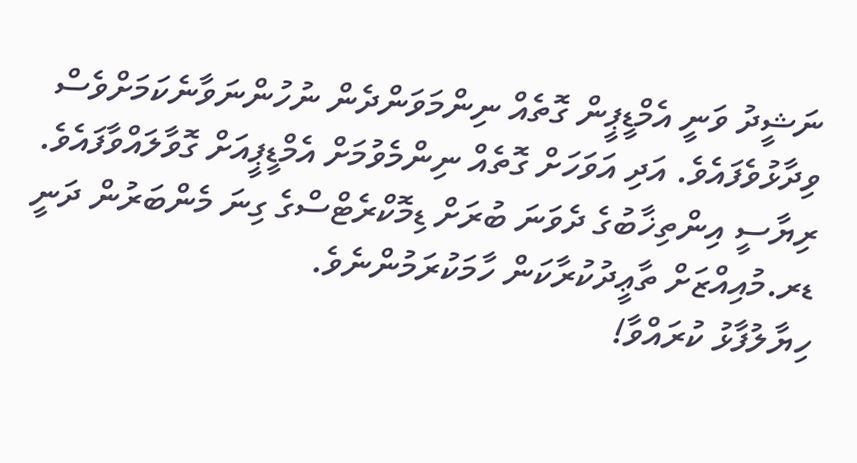ނަޝީދު ވަނީ އެމްޑީޕީން ގޮތެއް ނިންމަވަންދެން ނުހުންނަވާނެކަމަށްވެސް ވިދާޅުވެފައެވެ. އަދި އަވަހަށް ގޮތެއް ނިންމެވުމަށް އެމްޑީޕީއަށް ގޮވާލައްވާފައެވެ.
ރިޔާސީ އިންތިޚާބުގެ ދެވަނަ ބުރަށް ޑިމޮކްރެޓްސްގެ ގިނަ މެންބަރުން ދަނީ ޑރ.މުއިއްޒަށް ތާޢީދުކުރާކަން ހާމަކުރަމުންނެވެ.
ހިޔާލުފާޅު ކުރައްވާ!